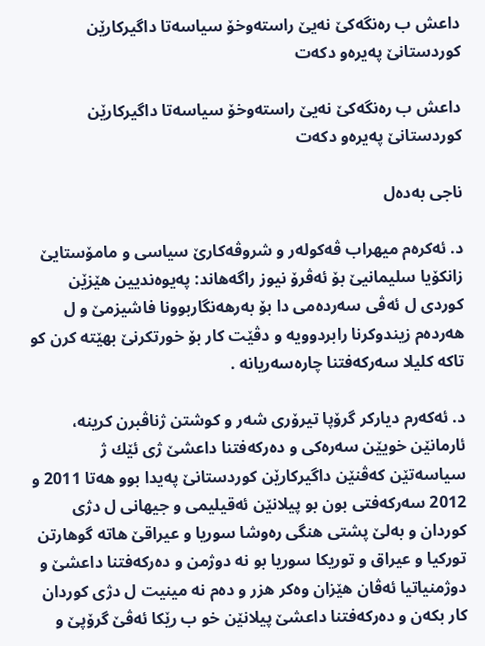داعش ب ره‌نگه‌كێ نه‌يێ راسته‌وخۆ سياسه‌تا داگيركارێن كوردستانێ په‌يره‌و دكه‌ت

داعش ب ره‌نگه‌كێ نه‌يێ راسته‌وخۆ سياسه‌تا داگيركارێن كوردستانێ په‌يره‌و دكه‌ت

ناجی به‌ده‌ل

د. ئه‌كره‌م میهراب ڤه‌كوله‌ر و شروڤه‌كارێ سیاسی و مامۆستایێ زانكۆیا سلیمانیێ بۆ ئه‌ڤرۆ نیوز راگه‌هاند: په‌یوه‌ندیین هێزێن كوردی ل ئه‌ڤی سه‌رده‌می دا بۆ به‌رهه‌نگاربوونا فاشیزمێ و ل هه‌رده‌م زیندوكرنا رابردوویه‌ و دڤێت كار بۆ خورتكرنێ بهێته‌ كرن كو تاكه‌ كلیلا سه‌ركه‌فتنا چاره‌سه‌ریانه‌ .

د. ئه‌كه‌رم دیاركر گرۆپا تیرۆری شه‌ر و كوشتن ژناڤبرن كرینه‌، ئارمانێن خویێن سه‌ره‌كی و ده‌ركه‌فتنا داعشێ ژی ئێك ژ سیاسه‌تێن كه‌ڤنێن داگیركارێن كوردستانێ په‌یدا بوو هه‌تا 2011 و 2012 سه‌ركه‌فتی بون بو پیلانێن ئه‌قیلیمی و جیهانی ل دژی كوردان و به‌لێ پشتی هنگی ره‌وشا سوریا و عیراقێ هاته‌ گوهارتن توركیا و عیراق و توریكا سوریا بو نه‌ دوژمن و ده‌ركه‌فتنا داعشێ و دوژمنیاتیا ئه‌ڤان هێزان وه‌كر هزر و ده‌م نه‌ مینیت ل دژی كوردان كار بكه‌ن و ده‌ركه‌فتنا داعشێ پیلانێن خو ب رێكا ئه‌ڤێ گرۆپێ و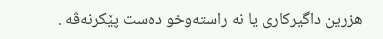هزرین داگیركاری یا نه‌ راسته‌وخو ده‌ست پێكرنه‌ڤه‌ .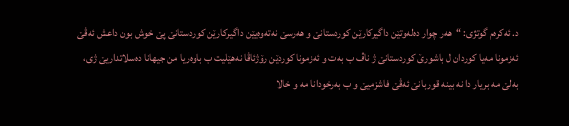د. ئه‌كره‌م گوتژی: “هه‌ر چوار ده‌له‌و‌تێن داگیركارێن كوردستانێ و هه‌رسێ نه‌ته‌وه‌یێن داگیركارێن كوردستانێ پێ خوش بون داعش ئه‌ڤێ ئه‌زمونا مه‌یا كوردان ل باشورێ كوردستانێ ژ ناڤ ب به‌ت و ئه‌زمونا كوردێن رۆژئاڤا نه‌هێلیت ب باوه‌ریا من جیهانا ده‌سلاتداریێ ژی، به‌لێ مه‌ بریار دا نه‌ بینه‌ قوربانێ ئه‌ڤێ فاشزمیێ و ب به‌رخودانا مه‌ و خالا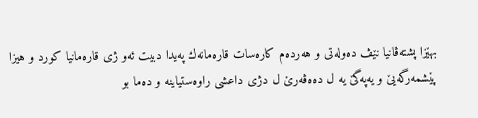بهێزا پشته‌ڤانیا نێڤ ده‌وله‌تی و هه‌رده‌م كاره‌سات قاره‌مانه‌ك په‌یدا دبیت ئه‌و ژی قاره‌مانیا كورد و هیزا پێشمه‌رگه‌یێ و یه‌په‌گێ یه‌ ل ده‌ه‌ڤه‌رێ ل دژی داعشی راوه‌ستیاینه‌ و ده‌ما بو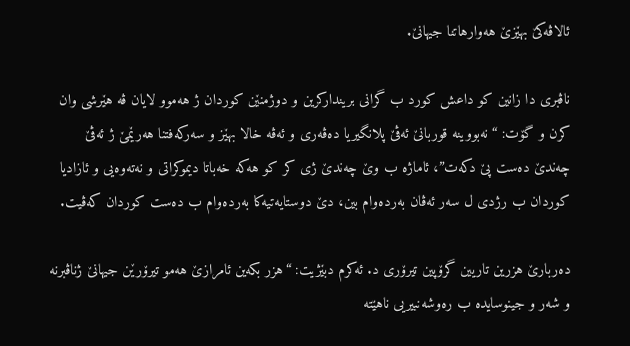ئالاڤه‌كێ بهێزێ هه‌وارهاتنا جیهانێ.

ناڤبری دا زانین كو داعش كورد ب گرانی برینداركرین و دوژمنێن كوردان ژ هه‌موو لايان ڤه‌ هێرشی وان كرن و گۆت: “نه‌بووینه‌ قوربانێ ئه‌ڤێ پلانگیریا ده‌ڤه‌ری و ئه‌ڤه‌ خالا بهێز و سه‌ركه‌فتنا هه‌رێمێ ژ ئه‌ڤێ چه‌ندێ ده‌ست پێ دكه‌ت”، ئاماژه‌ ب وێ چه‌ندێ ژى كر كو هه‌كه‌ خه‌باتا دیموكراتی و نه‌ته‌وه‌يی و ئازادیا كوردان ب رژدی ل سه‌ر ئه‌ڤان به‌رده‌وام بین، دێ دوستایه‌تیه‌كا به‌رده‌وام ب ده‌ست كوردان كه‌ڤیت.

ده‌ربارێ هزرین تاریین گرۆپین تیرۆری د. ئه‌كرم دبێژیت: “هزر بكه‌ین ئامرازێ هه‌مو تیرۆرێن جیهانێ ژناڤبرنه‌ و شه‌ر و جینوسایده‌ ب ره‌وشه‌نبیریی ناهێته‌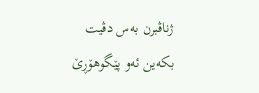ژناڤبرن به‌س دڤیت بكه‌‌ین ئه‌و پێگوهۆڕێ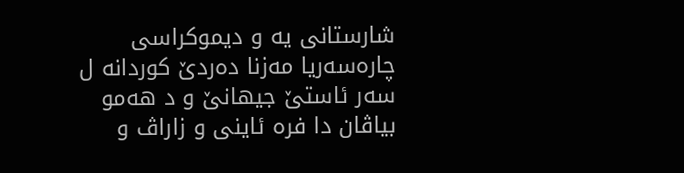شارستانی یه‌ و دیموكراسی چاره‌سه‌ریا مه‌زنا ده‌ردێ كوردانه‌ ل سه‌ر ئاستێ جیهانێ و د هه‌مو بیاڤان دا فره‌ ئاینی و زاراڤ و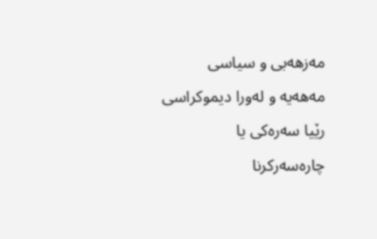مه‌زهه‌بی و سیاسی مه‌هه‌یه‌ و له‌ورا دیموكراسی رێيا سه‌ره‌كی یا چاره‌سه‌ركرنا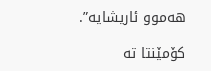هه‌موو ئاریشايه‌”.

کۆمێنتا تە